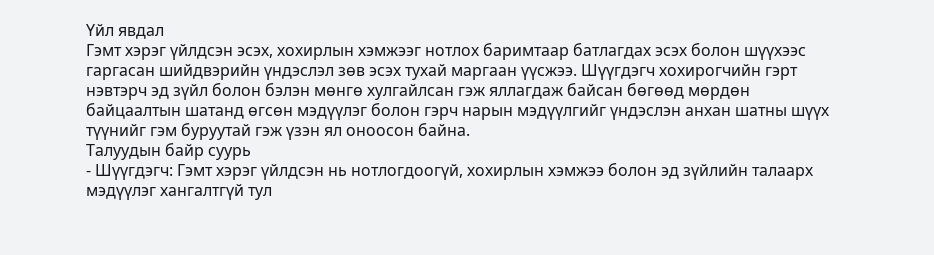Үйл явдал
Гэмт хэрэг үйлдсэн эсэх, хохирлын хэмжээг нотлох баримтаар батлагдах эсэх болон шүүхээс гаргасан шийдвэрийн үндэслэл зөв эсэх тухай маргаан үүсжээ. Шүүгдэгч хохирогчийн гэрт нэвтэрч эд зүйл болон бэлэн мөнгө хулгайлсан гэж яллагдаж байсан бөгөөд мөрдөн байцаалтын шатанд өгсөн мэдүүлэг болон гэрч нарын мэдүүлгийг үндэслэн анхан шатны шүүх түүнийг гэм буруутай гэж үзэн ял оноосон байна.
Талуудын байр суурь
- Шүүгдэгч: Гэмт хэрэг үйлдсэн нь нотлогдоогүй, хохирлын хэмжээ болон эд зүйлийн талаарх мэдүүлэг хангалтгүй тул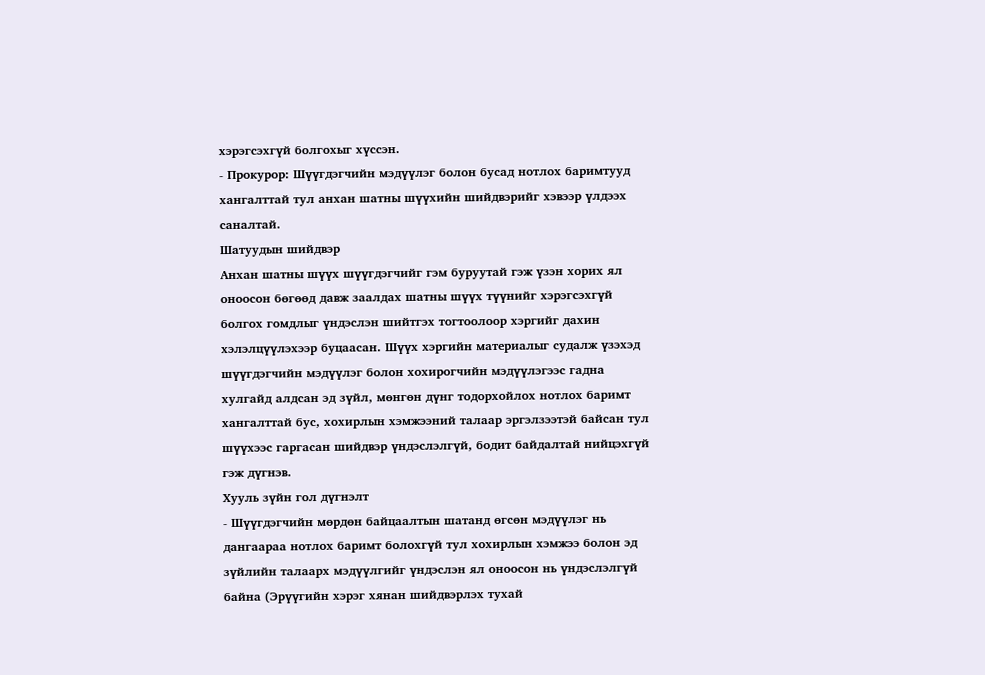хэрэгсэхгүй болгохыг хүссэн.
- Прокурор: Шүүгдэгчийн мэдүүлэг болон бусад нотлох баримтууд хангалттай тул анхан шатны шүүхийн шийдвэрийг хэвээр үлдээх саналтай.
Шатуудын шийдвэр
Анхан шатны шүүх шүүгдэгчийг гэм буруутай гэж үзэн хорих ял оноосон бөгөөд давж заалдах шатны шүүх түүнийг хэрэгсэхгүй болгох гомдлыг үндэслэн шийтгэх тогтоолоор хэргийг дахин хэлэлцүүлэхээр буцаасан. Шүүх хэргийн материалыг судалж үзэхэд шүүгдэгчийн мэдүүлэг болон хохирогчийн мэдүүлэгээс гадна хулгайд алдсан эд зүйл, мөнгөн дүнг тодорхойлох нотлох баримт хангалттай бус, хохирлын хэмжээний талаар эргэлзээтэй байсан тул шүүхээс гаргасан шийдвэр үндэслэлгүй, бодит байдалтай нийцэхгүй гэж дүгнэв.
Хууль зүйн гол дүгнэлт
- Шүүгдэгчийн мөрдөн байцаалтын шатанд өгсөн мэдүүлэг нь дангаараа нотлох баримт болохгүй тул хохирлын хэмжээ болон эд зүйлийн талаарх мэдүүлгийг үндэслэн ял оноосон нь үндэслэлгүй байна (Эрүүгийн хэрэг хянан шийдвэрлэх тухай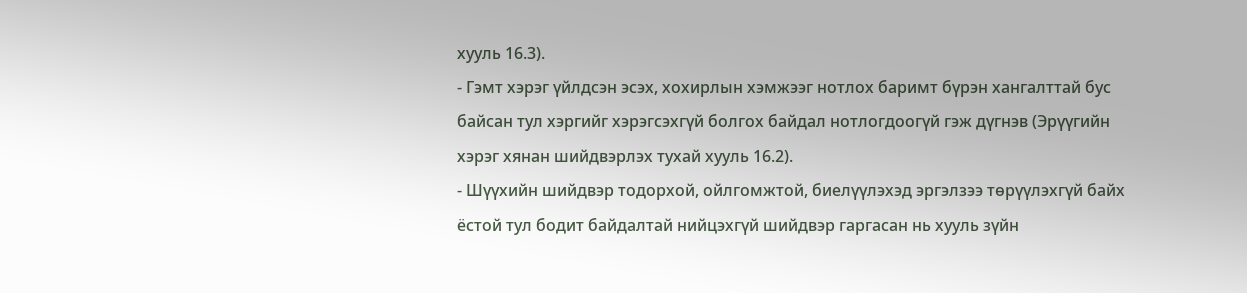хууль 16.3).
- Гэмт хэрэг үйлдсэн эсэх, хохирлын хэмжээг нотлох баримт бүрэн хангалттай бус байсан тул хэргийг хэрэгсэхгүй болгох байдал нотлогдоогүй гэж дүгнэв (Эрүүгийн хэрэг хянан шийдвэрлэх тухай хууль 16.2).
- Шүүхийн шийдвэр тодорхой, ойлгомжтой, биелүүлэхэд эргэлзээ төрүүлэхгүй байх ёстой тул бодит байдалтай нийцэхгүй шийдвэр гаргасан нь хууль зүйн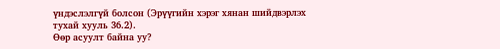үндэслэлгүй болсон (Эрүүгийн хэрэг хянан шийдвэрлэх тухай хууль 36.2).
Өөр асуулт байна уу?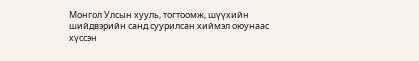Монгол Улсын хууль, тогтоомж, шүүхийн шийдвэрийн санд суурилсан хиймэл оюунаас хүссэн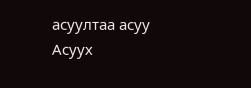асуултаа асуу
Асуух